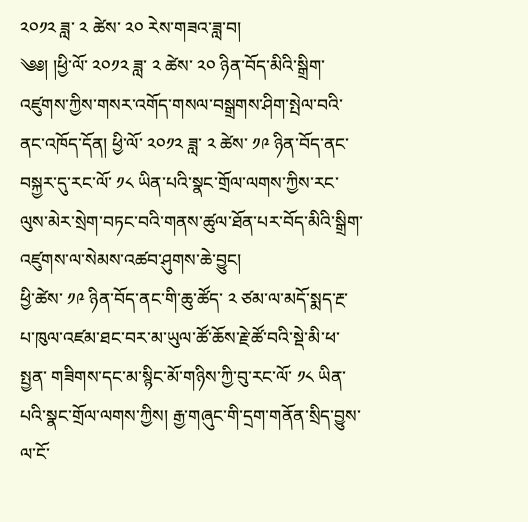༢༠༡༢ ཟླ་ ༢ ཚེས་ ༢༠ རེས་གཟའ་ཟླ་བ།
༄༅། །ཕྱི་ལོ་ ༢༠༡༢ ཟླ་ ༢ ཚེས་ ༢༠ ཉིན་བོད་མིའི་སྒྲིག་འཛུགས་ཀྱིས་གསར་འགོད་གསལ་བསྒྲགས་ཤིག་སྤེལ་བའི་ནང་འཁོད་དོན། ཕྱི་ལོ་ ༢༠༡༢ ཟླ་ ༢ ཚེས་ ༡༩ ཉིན་བོད་ནང་བསྐྱར་དུ་རང་ལོ་ ༡༨ ཡིན་པའི་སྣང་གྲོལ་ལགས་ཀྱིས་རང་ལུས་མེར་སྲེག་བཏང་བའི་གནས་ཚུལ་ཐོན་པར་བོད་མིའི་སྒྲིག་འཛུགས་ལ་སེམས་འཚབ་ཤུགས་ཆེ་བྱུང།
ཕྱི་ཚེས་ ༡༩ ཉིན་བོད་ནང་གི་ཆུ་ཚོད་ ༢ ཙམ་ལ་མདོ་སྨད་རྔ་པ་ཁུལ་འཛམ་ཐང་བར་མ་ཡུལ་ཚོ་ཆོས་རྗེ་ཚོ་བའི་སྡེ་མི་ཕ་སྤྱན་ གཟིགས་དང་མ་སྙིང་མོ་གཉིས་ཀྱི་བུ་རང་ལོ་ ༡༨ ཡིན་པའི་སྣང་གྲོལ་ལགས་ཀྱིས། རྒྱ་གཞུང་གི་དྲག་གནོན་སྲིད་བྱུས་ལ་ངོ་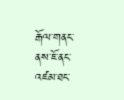རྒོལ་གནང་ནས་ཇོ་ནང་འཛམ་ཐང་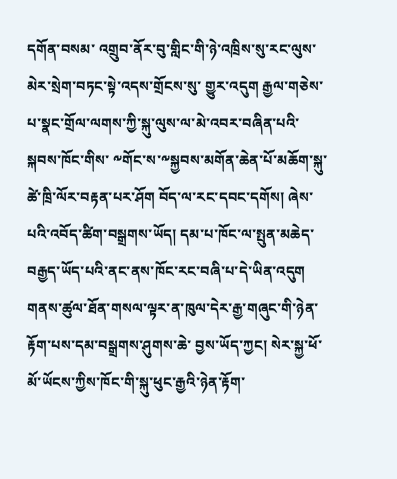དགོན་བསམ་ འགྲུབ་ནོར་བུ་གླིང་གི་ཉེ་འཁྲིས་སུ་རང་ལུས་མེར་སྲེག་བཏང་སྟེ་འདས་གྲོངས་སུ་ གྱུར་འདུག རྒྱལ་གཅེས་པ་སྣང་གྲོལ་ལགས་ཀྱི་སྐུ་ལུས་ལ་མེ་འབར་བཞིན་པའི་སྐབས་ཁོང་གིས་ ༸གོང་ས་༸སྐྱབས་མགོན་ཆེན་པོ་མཆོག་སྐུ་ཚེ་ཁྲི་ལོར་བརྟན་པར་ཤོག བོད་ལ་རང་དབང་དགོས། ཞེས་པའི་འབོད་ཚིག་བསྒྲགས་ཡོད། དམ་པ་ཁོང་ལ་སྤུན་མཆེད་བརྒྱད་ཡོད་པའི་ནང་ནས་ཁོང་རང་བཞི་པ་དེ་ཡིན་འདུག གནས་ཚུལ་ཐོན་གསལ་ལྟར་ན་ཁུལ་དེར་རྒྱ་གཞུང་གི་ཉེན་རྟོག་པས་དམ་བསྒྲགས་ཤུགས་ཆེ་ བྱས་ཡོད་ཀྱང། སེར་སྐྱ་ཕོ་མོ་ཡོངས་ཀྱིས་ཁོང་གི་སྐུ་ཕུང་རྒྱའི་ཉེན་རྟོག་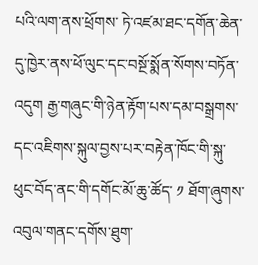པའི་ལག་ནས་ཕྲོགས་ ཏེ་འཛམ་ཐང་དགོན་ཆེན་དུ་ཁྱེར་ནས་ཕོ་ལུང་དང་བསྔོ་སྨོན་སོགས་བཏོན་འདུག རྒྱ་གཞུང་གི་ཉེན་རྟོག་པས་དམ་བསྒྲགས་དང་འཇིགས་སྐུལ་བྱས་པར་བརྟེན་ཁོང་གི་སྐུ་ ཕུང་བོད་ནང་གི་དགོང་མོ་ཆུ་ཚོད་ ༡ ཐོག་ཞུགས་འབུལ་གནང་དགོས་ཐུག་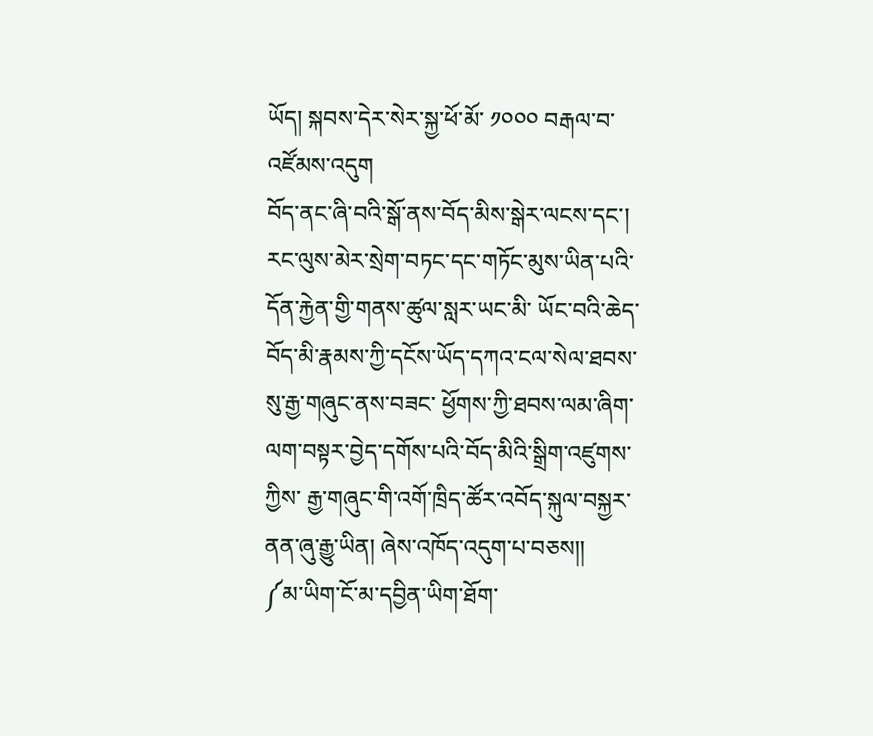ཡོད། སྐབས་དེར་སེར་སྐྱ་ཕོ་མོ་ ༡༠༠༠ བརྒལ་བ་འཛོམས་འདུག
བོད་ནང་ཞི་བའི་སྒོ་ནས་བོད་མིས་སྒེར་ལངས་དང་། རང་ལུས་མེར་སྲེག་བཏང་དང་གཏོང་མུས་ཡིན་པའི་དོན་རྐྱེན་གྱི་གནས་ཚུལ་སླར་ཡང་མི་ ཡོང་བའི་ཆེད་བོད་མི་རྣམས་ཀྱི་དངོས་ཡོད་དཀའ་ངལ་སེལ་ཐབས་སུ་རྒྱ་གཞུང་ནས་བཟང་ ཕྱོགས་ཀྱི་ཐབས་ལམ་ཞིག་ལག་བསྟར་བྱེད་དགོས་པའི་བོད་མིའི་སྒྲིག་འཛུགས་ཀྱིས་ རྒྱ་གཞུང་གི་འགོ་ཁྲིད་ཚོར་འབོད་སྐུལ་བསྐྱར་ནན་ཞུ་རྒྱུ་ཡིན། ཞེས་འཁོད་འདུག་པ་བཅས།།
༼མ་ཡིག་ངོ་མ་དབྱིན་ཡིག་ཐོག་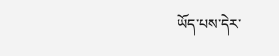ཡོད་པས་དེར་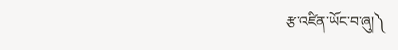རྩ་འཛིན་ཡོང་བ་ཞུ།༽